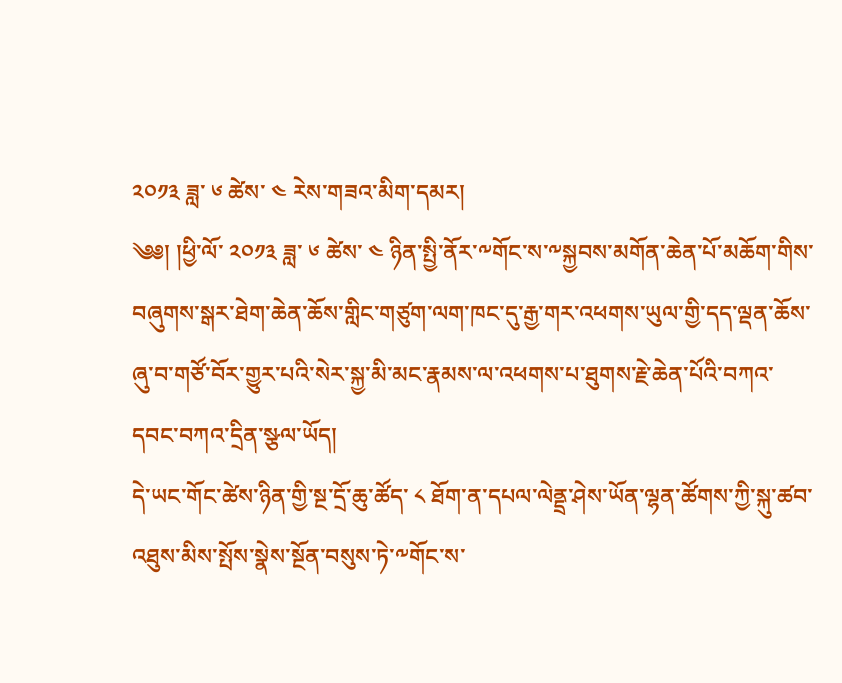༢༠༡༣ ཟླ་ ༦ ཚེས་ ༤ རེས་གཟའ་མིག་དམར།
༄༅། །ཕྱི་ལོ་ ༢༠༡༣ ཟླ་ ༦ ཚེས་ ༤ ཉིན་སྤྱི་ནོར་༸གོང་ས་༸སྐྱབས་མགོན་ཆེན་པོ་མཆོག་གིས་བཞུགས་སྒར་ཐེག་ཆེན་ཆོས་གླིང་གཙུག་ལག་ཁང་དུ་རྒྱ་གར་འཕགས་ཡུལ་གྱི་དད་ལྡན་ཆོས་ཞུ་བ་གཙོ་བོར་གྱུར་པའི་སེར་སྐྱ་མི་མང་རྣམས་ལ་འཕགས་པ་ཐུགས་རྗེ་ཆེན་པོའི་བཀའ་དབང་བཀའ་དྲིན་སྩལ་ཡོད།
དེ་ཡང་གོང་ཚེས་ཉིན་གྱི་སྔ་དྲོ་ཆུ་ཚོད་ ༨ ཐོག་ན་དཔལ་ལེནྡྲ་ཤེས་ཡོན་ལྷན་ཚོགས་ཀྱི་སྐུ་ཚབ་འཐུས་མིས་སྤོས་སྣེས་སྔོན་བསུས་ཏེ་༸གོང་ས་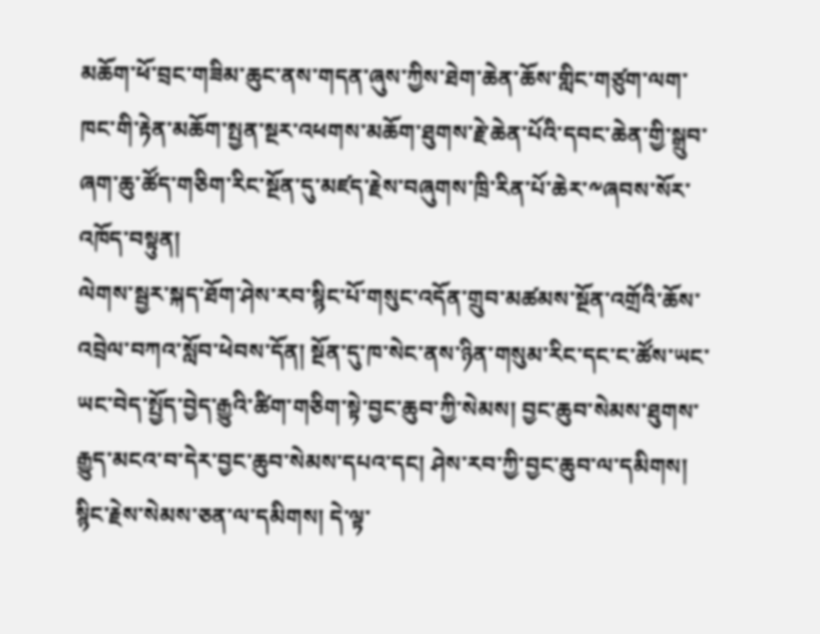མཆོག་ཕོ་བྲང་གཟིམ་ཆུང་ནས་གདན་ཞུས་ཀྱིས་ཐེག་ཆེན་ཆོས་གླིང་གཙུག་ལག་ཁང་གི་རྟེན་མཆོག་སྤྱན་སྔར་འཕགས་མཆོག་ཐུགས་རྗེ་ཆེན་པོའི་དབང་ཆེན་གྱི་སྒྲུབ་ཞག་ཆུ་ཚོད་གཅིག་རིང་སྔོན་དུ་མཛད་རྗེས་བཞུགས་ཁྲི་རིན་པོ་ཆེར་༸ཞབས་སོར་འཁོད་བསྟུན།
ལེགས་སྦྱར་སྐད་ཐོག་ཤེས་རབ་སྙིང་པོ་གསུང་འདོན་གྲུབ་མཚམས་སྔོན་འགྲོའི་ཆོས་འབྲེལ་བཀའ་སློབ་ཕེབས་དོན། སྔོན་དུ་ཁ་སེང་ནས་ཉིན་གསུམ་རིང་དང་ང་ཚོས་ཡང་ཡང་བེད་སྤྱོད་བྱེད་རྒྱུའི་ཚིག་གཅིག་སྟེ་བྱང་ཆུབ་ཀྱི་སེམས། བྱང་ཆུབ་སེམས་ཐུགས་རྒྱུད་མངའ་བ་དེར་བྱང་ཆུབ་སེམས་དཔའ་དང། ཤེས་རབ་ཀྱི་བྱང་ཆུབ་ལ་དམིགས། སྙིང་རྗེས་སེམས་ཅན་ལ་དམིགས། དེ་ལྟ་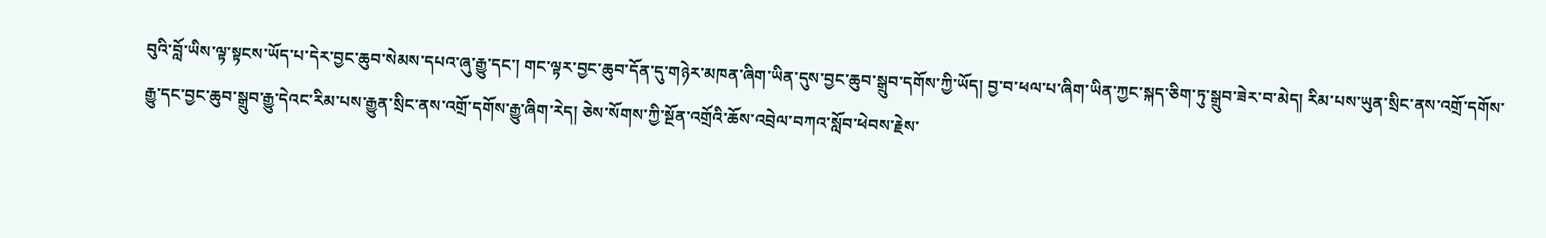བུའི་བློ་ཡིས་ལྟ་སྟངས་ཡོད་པ་དེར་བྱང་ཆུབ་སེམས་དཔའ་ཞུ་རྒྱུ་དང་། གང་ལྟར་བྱང་ཆུབ་དོན་དུ་གཉེར་མཁན་ཞིག་ཡིན་དུས་བྱང་ཆུབ་སྒྲུབ་དགོས་ཀྱི་ཡོད། བྱ་བ་ཕལ་པ་ཞིག་ཡིན་ཀྱང་སྐད་ཅིག་ཏུ་སྒྲུབ་ཟེར་བ་མེད། རིམ་པས་ཡུན་སྲིང་ནས་འགྲོ་དགོས་རྒྱུ་དང་བྱང་ཆུབ་སྒྲུབ་རྒྱུ་དེའང་རིམ་པས་རྒྱུན་སྲིང་ནས་འགྲོ་དགོས་རྒྱུ་ཞིག་རེད། ཅེས་སོགས་ཀྱི་སྔོན་འགྲོའི་ཆོས་འབྲེལ་བཀའ་སློབ་ཕེབས་རྗེས་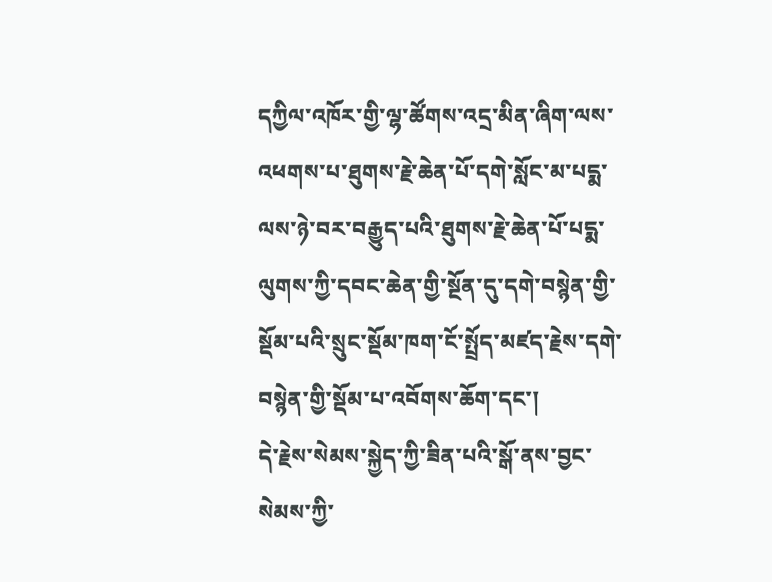དཀྱིལ་འཁོར་གྱི་ལྷ་ཚོགས་འདྲ་མིན་ཞིག་ལས་འཕགས་པ་ཐུགས་རྗེ་ཆེན་པོ་དགེ་སློང་མ་པདྨ་ལས་ཉེ་བར་བརྒྱུད་པའི་ཐུགས་རྗེ་ཆེན་པོ་པདྨ་ལུགས་ཀྱི་དབང་ཆེན་གྱི་སྔོན་དུ་དགེ་བསྙེན་གྱི་སྡོམ་པའི་སྲུང་སྡོམ་ཁག་ངོ་སྤྲོད་མཛད་རྗེས་དགེ་བསྙེན་གྱི་སྡོམ་པ་འབོགས་ཆོག་དང་།
དེ་རྗེས་སེམས་སྐྱེད་ཀྱི་ཟིན་པའི་སྒོ་ནས་བྱང་སེམས་ཀྱི་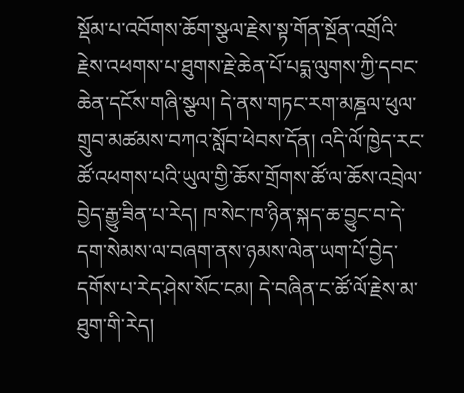སྡོམ་པ་འབོགས་ཆོག་སྩལ་རྗེས་སྟ་གོན་སྔོན་འགྲོའི་རྗེས་འཕགས་པ་ཐུགས་རྗེ་ཆེན་པོ་པདྨ་ལུགས་ཀྱི་དབང་ཆེན་དངོས་གཞི་སྩལ། དེ་ནས་གཏང་རག་མཎྜལ་ཕུལ་གྲུབ་མཚམས་བཀའ་སློབ་ཕེབས་དོན། འདི་ལོ་ཁྱེད་རང་ཚོ་འཕགས་པའི་ཡུལ་གྱི་ཆོས་གྲོགས་ཚོ་ལ་ཆོས་འབྲེལ་བྱེད་རྒྱུ་ཟིན་པ་རེད། ཁ་སེང་ཁ་ཉིན་སྐད་ཆ་བྱུང་བ་དེ་དག་སེམས་ལ་བཞག་ནས་ཉམས་ལེན་ཡག་པོ་བྱེད་དགོས་པ་རེད་ཤེས་སོང་ངམ། དེ་བཞིན་ང་ཚོ་ལོ་རྗེས་མ་ཐུག་གི་རེད།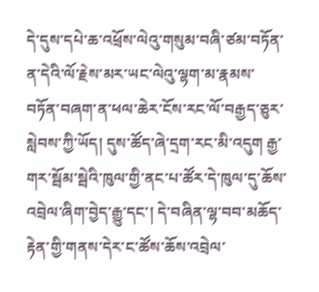དེ་དུས་དཔེ་ཆ་འཕྲོས་ལེའུ་གསུམ་བཞི་ཙམ་བཏོན་ན་དེའི་ལོ་རྗེས་མར་ཡང་ལེའུ་ལྷག་མ་རྣམས་བཏོན་བཞག་ན་ཕལ་ཆེར་ངོས་རང་ལོ་བརྒྱད་ཅུར་སླེབས་ཀྱི་ཡོད། དུས་ཚོད་ཞེ་དྲག་རང་མི་འདུག རྒྱ་གར་སྦོམ་སྦེའི་ཁུལ་གྱི་ནང་པ་ཚོར་དེ་ཁུལ་དུ་ཆོས་འབྲེལ་ཞིག་བྱེད་རྒྱུ་དང་། དེ་བཞིན་ལྷ་བབ་མཆོད་རྟེན་གྱི་གནས་དེར་ང་ཚོས་ཆོས་འབྲེལ་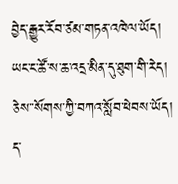བྱེད་རྒྱུར་རོབ་ཙམ་གཏན་འཁེལ་ཡོད། ཡང་ང་ཚོ་ས་ཆ་འདྲ་མིན་དུ་ཐུག་གི་རེད། ཅེས་་སོགས་ཀྱི་བཀའ་སློབ་ཕེབས་ཡོད། ད་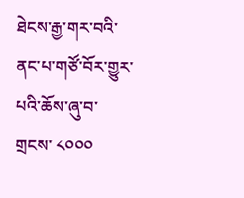ཐེངས་རྒྱ་གར་བའི་ནང་པ་གཙོ་བོར་གྱུར་པའི་ཆོས་ཞུ་བ་གྲངས་ ༨༠༠༠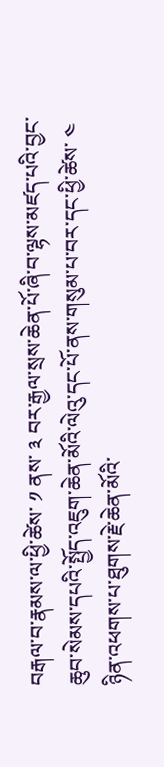བརྒལ་བ་རྣམས་ལ་ཕྱི་ཚེས་ ༡ ནས་ ༣ བར་རྒྱལ་སྲས་ཆེན་པོ་ཞི་བ་ལྷས་མཛད་པའི་བྱང་ཆུབ་སེམས་དཔའི་སྤྱོད་འཇུག་ཆེན་མོའི་ལེའུ་དང་པོ་ནས་གསུམ་པ་བར་དང་ཕྱི་ཚེས་ ༤ ཉིན་འཕགས་པ་ཐུགས་རྗེ་ཆེན་མོའི་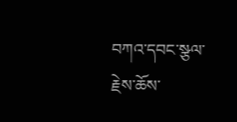བཀའ་དབང་སྩལ་རྗེས་ཆོས་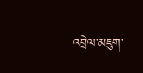འབྲེལ་མཇུག་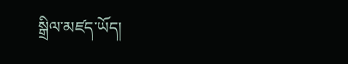སྒྲིལ་མཛད་ཡོད།